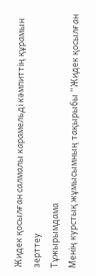Жидек қосылған салмалы карамельді кәмпиттің құрамын зерттеу
Тұжырымдама
Менің курстық жұмысымның тақырыбы “Жидек қосылған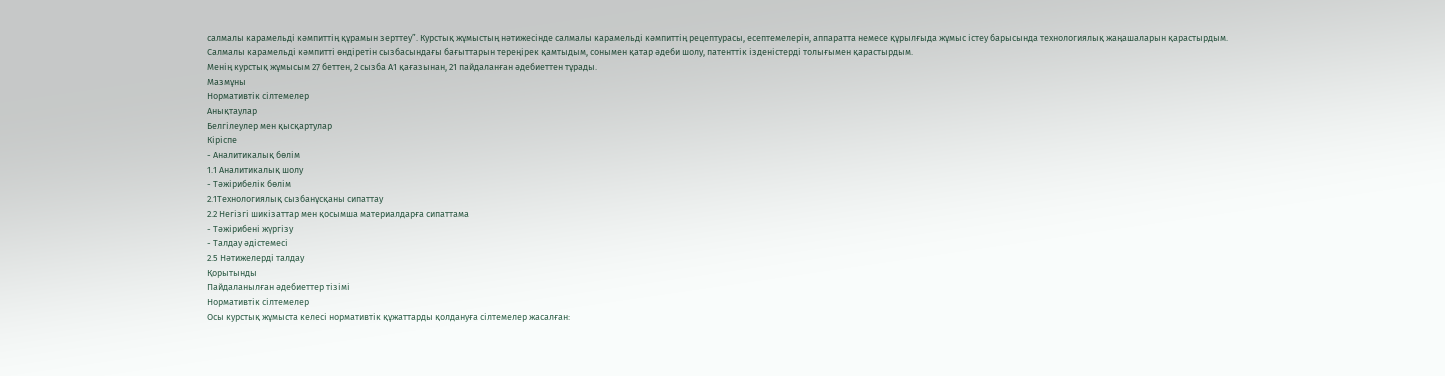салмалы карамельді кәмпиттің құрамын зерттеу”. Курстық жұмыстың нәтижесінде салмалы карамельді кәмпиттің рецептурасы, есептемелерін, аппаратта немесе құрылғыда жұмыс істеу барысында технологиялық жаңашаларын қарастырдым.
Салмалы карамельді кәмпитті өндіретін сызбасындағы бағыттарын тереңірек қамтыдым, сонымен қатар әдеби шолу, патенттік ізденістерді толығымен қарастырдым.
Менің курстық жұмысым 27 беттен, 2 сызба А1 қағазынан, 21 пайдаланған әдебиеттен тұрады.
Мазмұны
Нормативтік сілтемелер
Анықтаулар
Белгілеулер мен қысқартулар
Кіріспе
- Аналитикалық бөлім
1.1 Аналитикалық шолу
- Тәжірибелік бөлім
2.1Технологиялық сызбанұсқаны сипаттау
2.2 Негізгі шикізаттар мен қосымша материалдарға сипаттама
- Тәжірибені жүргізу
- Талдау әдістемесі
2.5 Нәтижелерді талдау
Қорытынды
Пайдаланылған әдебиеттер тізімі
Нормативтік сілтемелер
Осы курстық жұмыста келесі нормативтік құжаттарды қолдануға сілтемелер жасалған: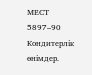МЕСТ 5897–90 Кондитерлік өнімдер.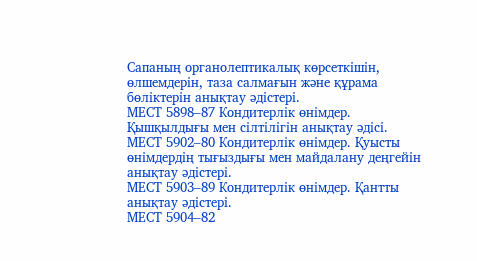Сапаның органолептикалық көрсеткішін, өлшемдерін, таза салмағын және құрама бөліктерін анықтау әдістері.
МЕСТ 5898–87 Кондитерлік өнімдер. Қышқылдығы мен сілтілігін анықтау әдісі.
МЕСТ 5902–80 Кондитерлік өнімдер. Қуысты өнімдердің тығыздығы мен майдалану деңгейін анықтау әдістері.
МЕСТ 5903–89 Кондитерлік өнімдер. Қантты анықтау әдістері.
МЕСТ 5904–82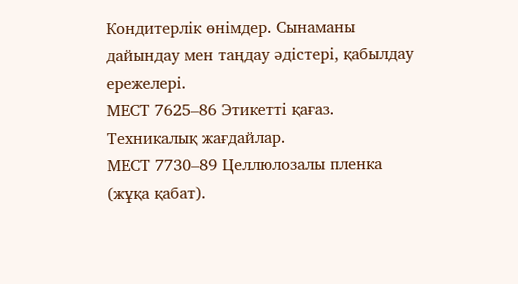Кондитерлік өнімдер. Сынаманы дайындау мен таңдау әдістері, қабылдау ережелері.
МЕСТ 7625–86 Этикетті қағаз. Техникалық жағдайлар.
МЕСТ 7730–89 Целлюлозалы пленка (жұқа қабат).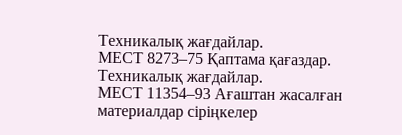Техникалық жағдайлар.
МЕСТ 8273–75 Қаптама қағаздар. Техникалық жағдайлар.
МЕСТ 11354–93 Ағаштан жасалған материалдар сіріңкелер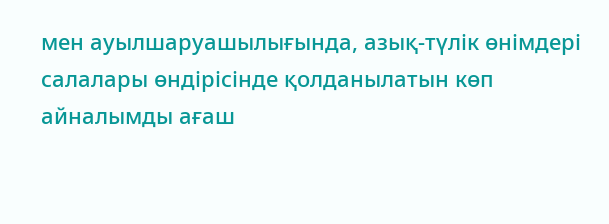мен ауылшаруашылығында, азық-түлік өнімдері салалары өндірісінде қолданылатын көп айналымды ағаш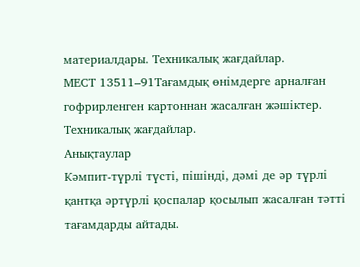материалдары. Техникалық жағдайлар.
МЕСТ 13511–91Тағамдық өнімдерге арналған гофрирленген картоннан жасалған жәшіктер. Техникалық жағдайлар.
Анықтаулар
Кәмпит-түрлі түсті, пішінді, дәмі де әр түрлі қантқа әртүрлі қоспалар қосылып жасалған тәтті тағамдарды айтады.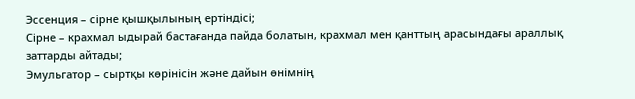Эссенция – сірне қышқылының ертіндісі;
Сірне – крахмал ыдырай бастағанда пайда болатын, крахмал мен қанттың арасындағы араллық заттарды айтады;
Эмульгатор – сыртқы көрінісін және дайын өнімнің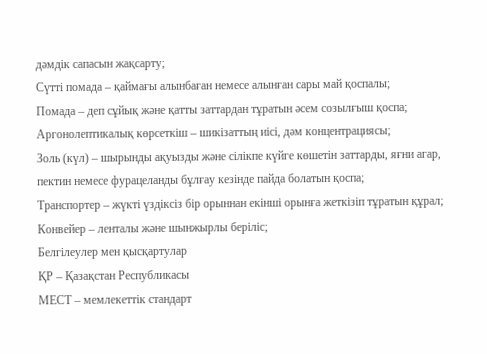дәмдік сапасын жақсарту;
Сүтті помада – қаймағы алынбаған немесе алынған сары май қоспалы;
Помада – деп сұйық және қатты заттардан тұратын әсем созылғыш қоспа;
Аргонолептикалық көрсеткіш – шикізаттың иісі, дәм концентрациясы;
Золь (күл) – шырынды ақуызды және сілікпе күйге көшетін заттарды, яғни агар, пектин немесе фурацеланды бұлғау кезінде пайда болатын қоспа;
Транспортер – жүкті үздіксіз бір орыннан екінші орынға жеткізіп тұратын құрал;
Конвейер – ленталы және шынжырлы беріліс;
Белгілеулер мен қысқартулар
ҚР – Қазақстан Республикасы
МЕСТ – мемлекеттік стандарт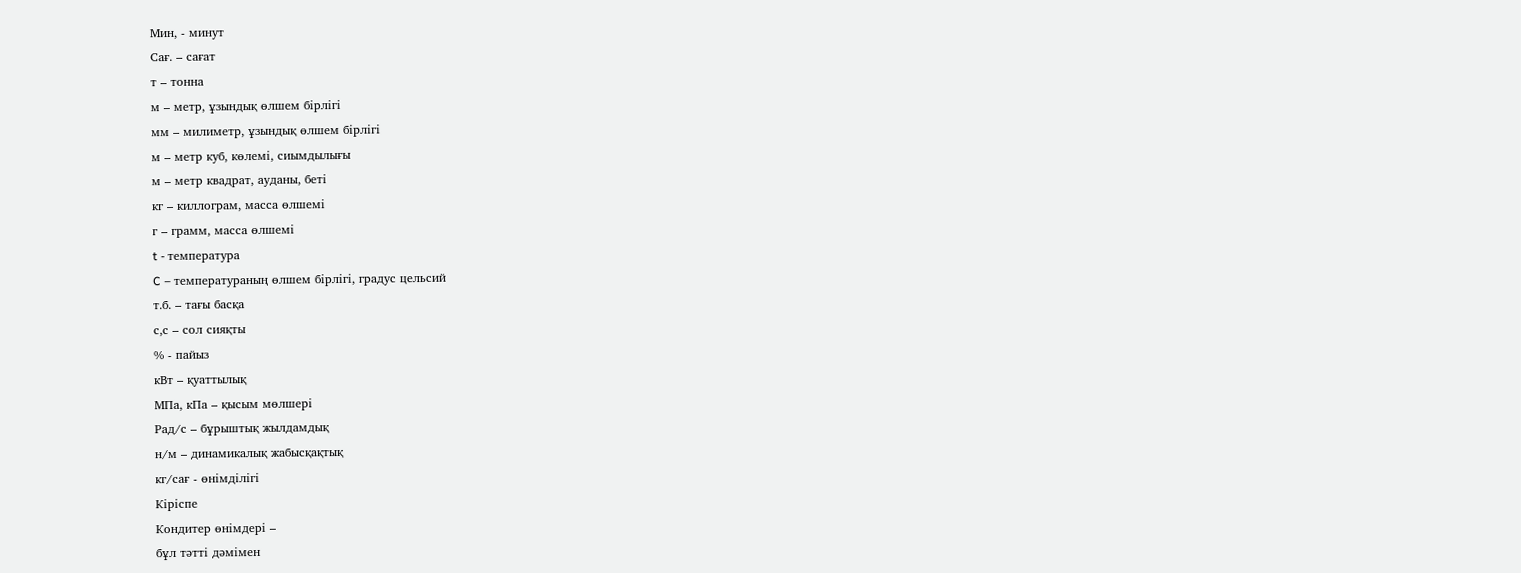Мин, - минут
Сағ. – сағат
т – тонна
м – метр, ұзындық өлшем бірлігі
мм – милиметр, ұзындық өлшем бірлігі
м – метр куб, көлемі, сиымдылығы
м – метр квадрат, ауданы, беті
кг – киллограм, масса өлшемі
г – грамм, масса өлшемі
t - температура
C – температураның өлшем бірлігі, градус цельсий
т.б. – тағы басқа
с,с – сол сияқты
% - пайыз
кВт – қуаттылық
МПа, кПа – қысым мөлшері
Рад/с – бұрыштық жылдамдық
н/м – динамикалық жабысқақтық
кг/сағ - өнімділігі
Кіріспе
Кондитер өнімдері –
бұл тәтті дәмімен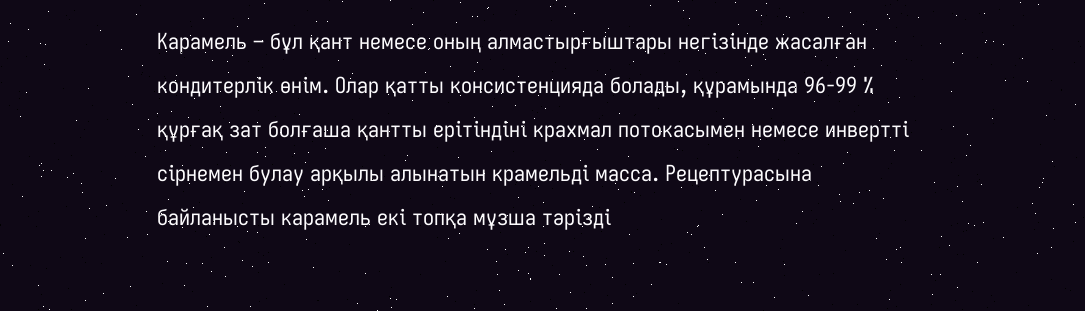Карамель – бұл қант немесе оның алмастырғыштары негізінде жасалған кондитерлік өнім. Олар қатты консистенцияда болады, құрамында 96-99 % құрғақ зат болғаша қантты ерітіндіні крахмал потокасымен немесе инвертті сірнемен булау арқылы алынатын крамельді масса. Рецептурасына байланысты карамель екі топқа мұзша тәрізді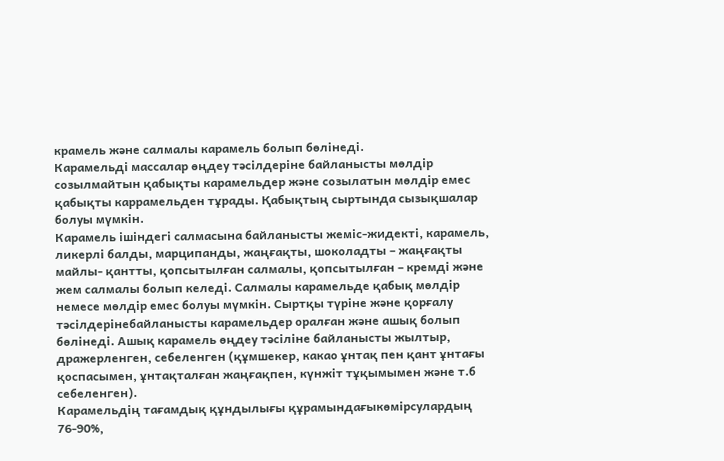крамель және салмалы карамель болып бөлінеді.
Карамельді массалар өңдеу тәсілдеріне байланысты мөлдір созылмайтын қабықты карамельдер және созылатын мөлдір емес қабықты каррамельден тұрады. Қабықтың сыртында сызықшалар болуы мүмкін.
Карамель ішіндегі салмасына байланысты жеміс-жидекті, карамель, ликерлі балды, марципанды, жаңғақты, шоколадты – жаңғақты майлы- қантты, қопсытылған салмалы, қопсытылған – кремді және жем салмалы болып келеді. Салмалы карамельде қабық мөлдір немесе мөлдір емес болуы мүмкін. Сыртқы түріне және қорғалу тәсілдерінебайланысты карамельдер оралған және ашық болып бөлінеді. Ашық карамель өңдеу тәсіліне байланысты жылтыр, дражерленген, себеленген (құмшекер, какао ұнтақ пен қант ұнтағы қоспасымен, ұнтақталған жаңғақпен, күнжіт тұқымымен және т.б себеленген).
Карамельдің тағамдық құндылығы құрамындағыкөмірсулардың 76-90%,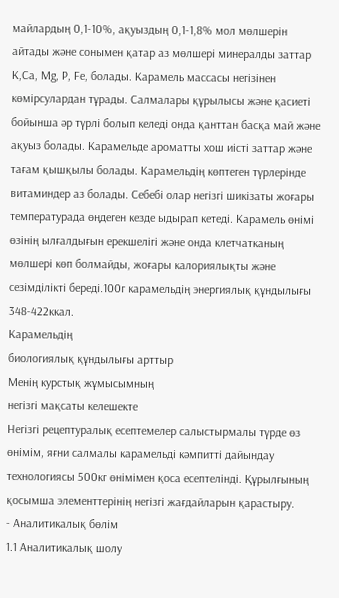майлардың 0,1-10%, ақуыздың 0,1-1,8% мол мөлшерін айтады және сонымен қатар аз мөлшері минералды заттар К,Са, Мg, Р, Fе, болады. Карамель массасы негізінен көмірсулардан тұрады. Салмалары құрылысы және қасиеті бойынша әр түрлі болып келеді онда қанттан басқа май және ақуыз болады. Карамельде ароматты хош иісті заттар және тағам қышқылы болады. Карамельдің көптеген түрлерінде витаминдер аз болады. Себебі олар негізгі шикізаты жоғары температурада өңдеген кезде ыдырап кетеді. Карамель өнімі өзінің ылғалдығын ерекшелігі және онда клетчатканың мөлшері көп болмайды, жоғары калориялықты және сезімділікті береді.100г карамельдің энергиялық құндылығы 348-422ккал.
Карамельдің
биологиялық құндылығы арттыр
Менің курстық жұмысымның
негізгі мақсаты келешекте
Негізгі рецептуралық есептемелер салыстырмалы түрде өз өнімім, яғни салмалы карамельді кәмпитті дайындау технологиясы 500кг өнімімен қоса есептелінді. Құрылғының қосымша элементтерінің негізгі жағдайларын қарастыру.
- Аналитикалық бөлім
1.1 Аналитикалық шолу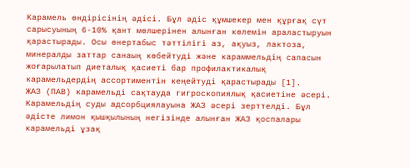Карамель өндірісінің әдісі. Бұл әдіс құмшекер мен құрғақ сүт сарысуының 6-10% қант мөлшерінен алынған көлемін араластыруын қарастырады. Осы өнертабыс тәттілігі аз, ақуыз, лактоза, минералды заттар санаың көбейтуді және караммельдің сапасын жоғарылатып диеталық қасиеті бар профилактикалық карамельдердің ассортиментін кеңейтуді қарастырады [1].
ЖАЗ (ПАВ) карамельді сақтауда гигроскопиялық қасиетіне әсері. Карамельдің суды адсорбциялауына ЖАЗ әсері зерттелді. Бұл әдісте лимон қышқылының негізінде алынған ЖАЗ қоспалары карамельді ұзақ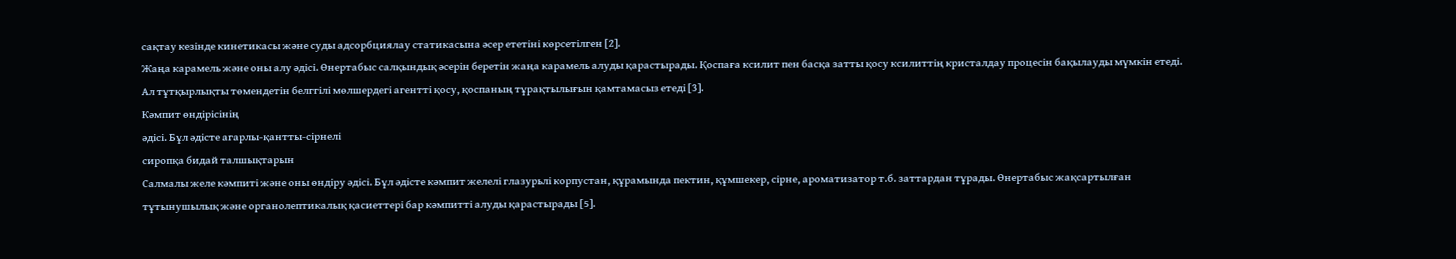сақтау кезінде кинетикасы және суды адсорбциялау статикасына әсер ететіні көрсетілген [2].
Жаңа карамель және оны алу әдісі. Өнертабыс салқындық әсерін беретін жаңа карамель алуды қарастырады. Қоспаға ксилит пен басқа затты қосу ксилиттің кристалдау процесін бақылауды мүмкін етеді. Ал тұтқырлықты төмендетін белггілі мөлшердегі агентті қосу, қоспаның тұрақтылығын қамтамасыз етеді [3].
Кәмпит өндірісінің
әдісі. Бұл әдісте агарлы-қантты-сірнелі
сиропқа бидай талшықтарын
Салмалы желе кәмпиті және оны өндіру әдісі. Бұл әдісте кәмпит желелі глазурьлі корпустан, құрамында пектин, құмшекер, сірне, ароматизатор т.б. заттардан тұрады. Өнертабыс жақсартылған тұтынушылық және органолептикалық қасиеттері бар кәмпитті алуды қарастырады [5].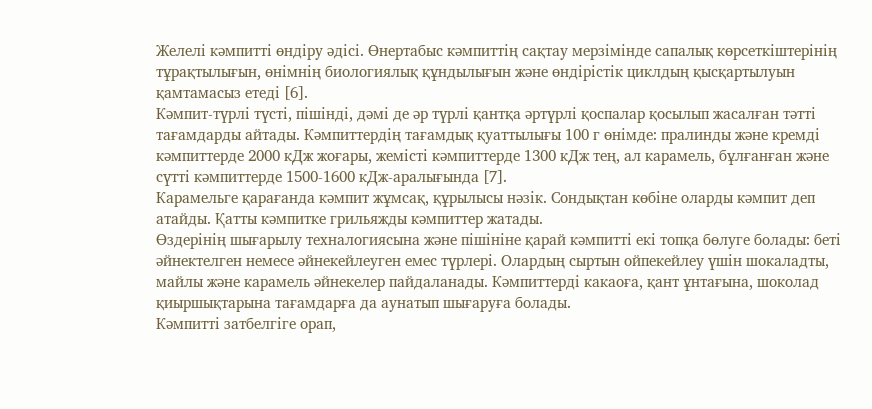Желелі кәмпитті өндіру әдісі. Өнертабыс кәмпиттің сақтау мерзімінде сапалық көрсеткіштерінің тұрақтылығын, өнімнің биологиялық құндылығын және өндірістік циклдың қысқартылуын қамтамасыз етеді [6].
Кәмпит-түрлі түсті, пішінді, дәмі де әр түрлі қантқа әртүрлі қоспалар қосылып жасалған тәтті тағамдарды айтады. Кәмпиттердің тағамдық қуаттылығы 100 г өнімде: пралинды және кремді кәмпиттерде 2000 кДж жоғары, жемісті кәмпиттерде 1300 кДж тең, ал карамель, бұлғанған және сүтті кәмпиттерде 1500-1600 кДж-аралығында [7].
Карамельге қарағанда кәмпит жұмсақ, құрылысы нәзік. Сондықтан көбіне оларды кәмпит деп атайды. Қатты кәмпитке грильяжды кәмпиттер жатады.
Өздерінің шығарылу техналогиясына және пішініне қарай кәмпитті екі топқа бөлуге болады: беті әйнектелген немесе әйнекейлеуген емес түрлері. Олардың сыртын ойпекейлеу үшін шокаладты, майлы және карамель әйнекелер пайдаланады. Кәмпиттерді какаоға, қант ұнтағына, шоколад қиыршықтарына тағамдарға да аунатып шығаруға болады.
Кәмпитті затбелгіге орап,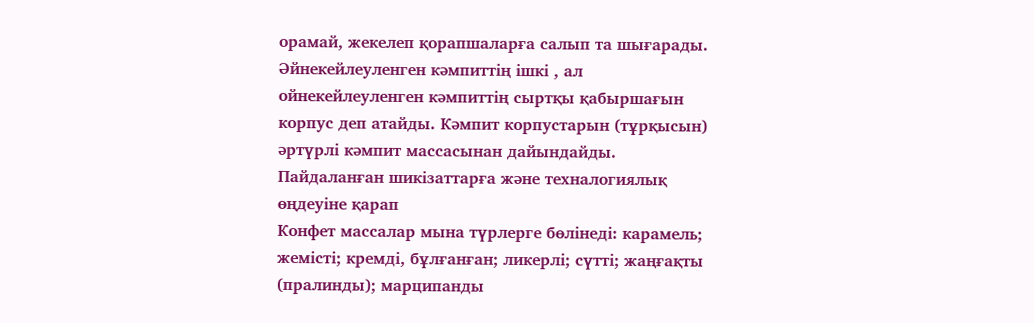орамай, жекелеп қорапшаларға салып та шығарады.
Әйнекейлеуленген кәмпиттің ішкі , ал ойнекейлеуленген кәмпиттің сыртқы қабыршағын корпус деп атайды. Кәмпит корпустарын (тұрқысын) әртүрлі кәмпит массасынан дайындайды. Пайдаланған шикізаттарға және техналогиялық өңдеуіне қарап
Конфет массалар мына түрлерге бөлінеді: карамель; жемісті; кремді, бұлғанған; ликерлі; сүтті; жаңғақты (пралинды); марципанды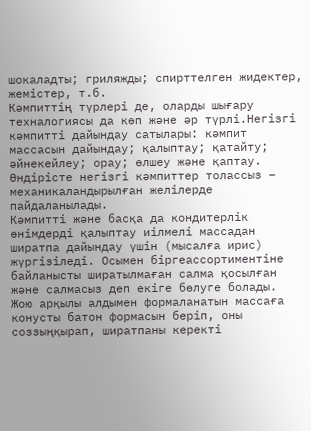шокаладты; гриляжды; спирттелген жидектер, жемістер, т.б.
Кәмпиттің түрлері де, оларды шығару техналогиясы да көп және әр түрлі.Негізгі кәмпитті дайындау сатылары: кәмпит массасын дайындау; қалыптау; қатайту; әйнекейлеу; орау; өлшеу және қаптау.
Өндірісте негізгі кәмпиттер толассыз – механикаландырылған желілерде пайдаланылады.
Кәмпитті және басқа да кондитерлік өнімдерді қалыптау иілмелі массадан ширатпа дайындау үшін (мысалға ирис) жүргізіледі. Осымен біргеассортиментіне байланысты ширатылмаған салма қосылған және салмасыз деп екіге бөлуге болады.
Жою арқылы алдымен формаланатын массаға конусты батон формасын беріп, оны соззыңқырап, ширатпаны керекті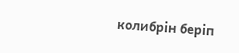колибрін беріп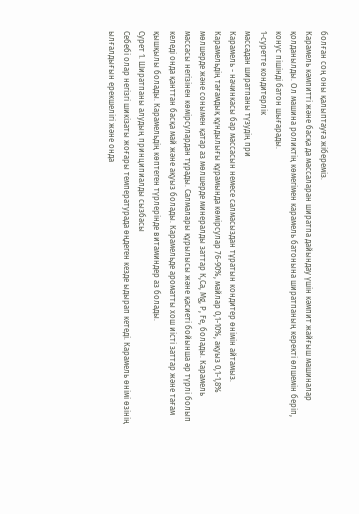болған соң оны қалыптауға жібереміз.
Карамель кәмпитті және басқа да массаларан ширатпа дайындау үшін кәмпит жайғыш машиналар қолданылды. Ол машина роликтің көмегімен карамель батонына ширатпаның керекті өлшемін беріп, конус пішінді батон шығарады.
1-суретте кондитерлік
массадан ширатпаны түзудің при
Карамель - начинкасы бар массасын немесе салмасыздан тұратын кондитер өнімін айтамыз. Карамельдің тағамдық құндылығы құрамында көмірсулар 76-90%, майлар 0,1-10%, ақуыз 0,1-1,8% мөлшерде және сонымен қатар аз мөлшерде минералды заттар К,Са, Мg, Р, Fе, болады. Карамель массасы негізінен көмірсулардан тұрады. Салмалары құрылысы және қасиеті бойынша әр түрлі болып келеді онда қанттан басқа май және ақуыз болады. Карамельде ароматты хош иісті заттар және тағам қышқылы болады. Карамельдің көптеген түрлерінде витаминдер аз болады.
Сурет 1. Ширатпаны алудың принципиалды сызбасы
Себебі олар негізгі шикізаты жоғары температурада өңдеген кезде ыдырап кетеді. Карамель өнімі өзінің ылғалдығын ерекшелігі және онда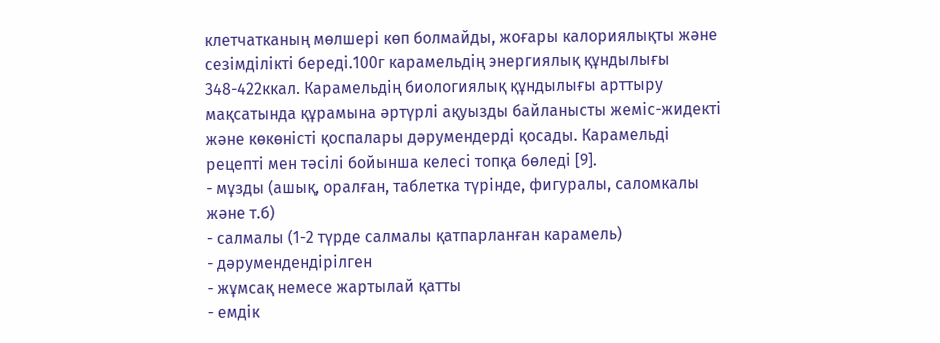клетчатканың мөлшері көп болмайды, жоғары калориялықты және сезімділікті береді.100г карамельдің энергиялық құндылығы 348-422ккал. Карамельдің биологиялық құндылығы арттыру мақсатында құрамына әртүрлі ақуызды байланысты жеміс-жидекті және көкөністі қоспалары дәрумендерді қосады. Карамельді рецепті мен тәсілі бойынша келесі топқа бөледі [9].
- мұзды (ашық, оралған, таблетка түрінде, фигуралы, саломкалы және т.б)
- салмалы (1-2 түрде салмалы қатпарланған карамель)
- дәрумендендірілген
- жұмсақ немесе жартылай қатты
- емдік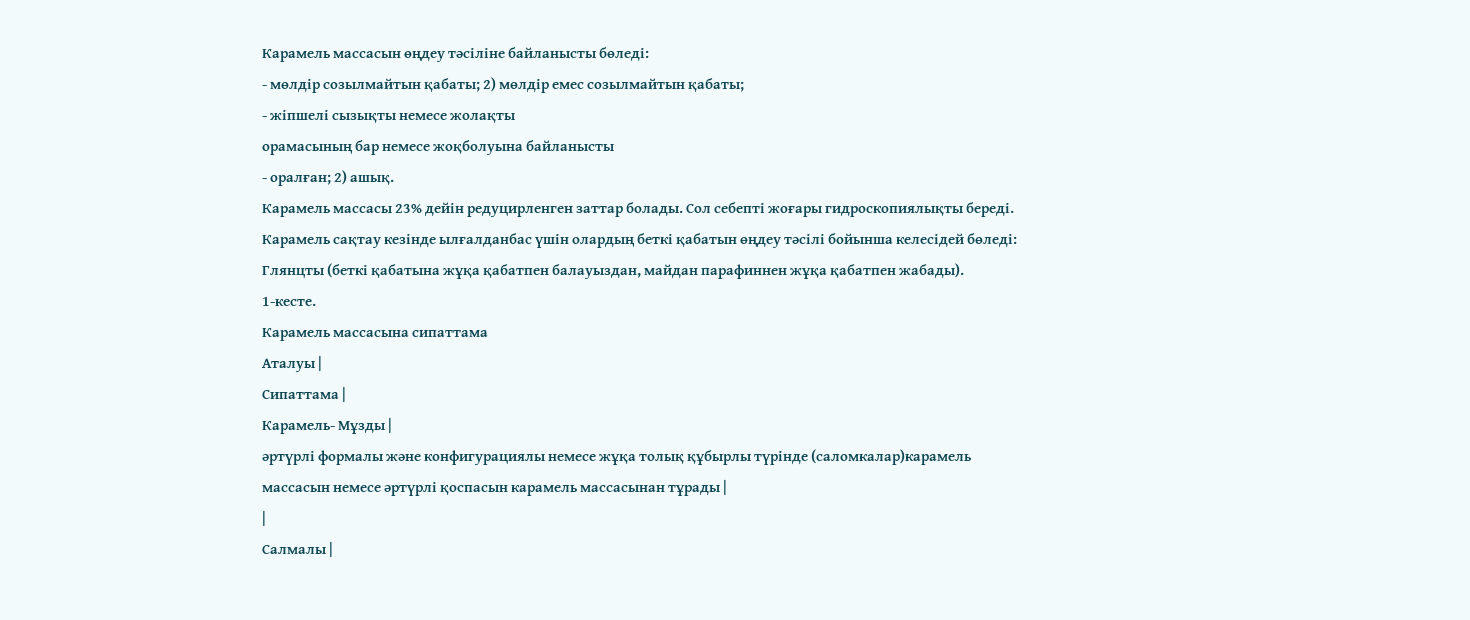Карамель массасын өңдеу тәсіліне байланысты бөледі:
- мөлдір созылмайтын қабаты; 2) мөлдір емес созылмайтын қабаты;
- жіпшелі сызықты немесе жолақты
орамасының бар немесе жоқболуына байланысты
- оралған; 2) ашық.
Карамель массасы 23% дейін редуцирленген заттар болады. Сол себепті жоғары гидроскопиялықты береді. Карамель сақтау кезінде ылғалданбас үшін олардың беткі қабатын өңдеу тәсілі бойынша келесідей бөледі: Глянцты (беткі қабатына жұқа қабатпен балауыздан, майдан парафиннен жұқа қабатпен жабады).
1-кесте.
Карамель массасына сипаттама
Аталуы |
Сипаттама |
Карамель- Мұзды |
әртүрлі формалы және конфигурациялы немесе жұқа толық құбырлы түрінде (саломкалар)карамель массасын немесе әртүрлі қоспасын карамель массасынан тұрады |
|
Салмалы |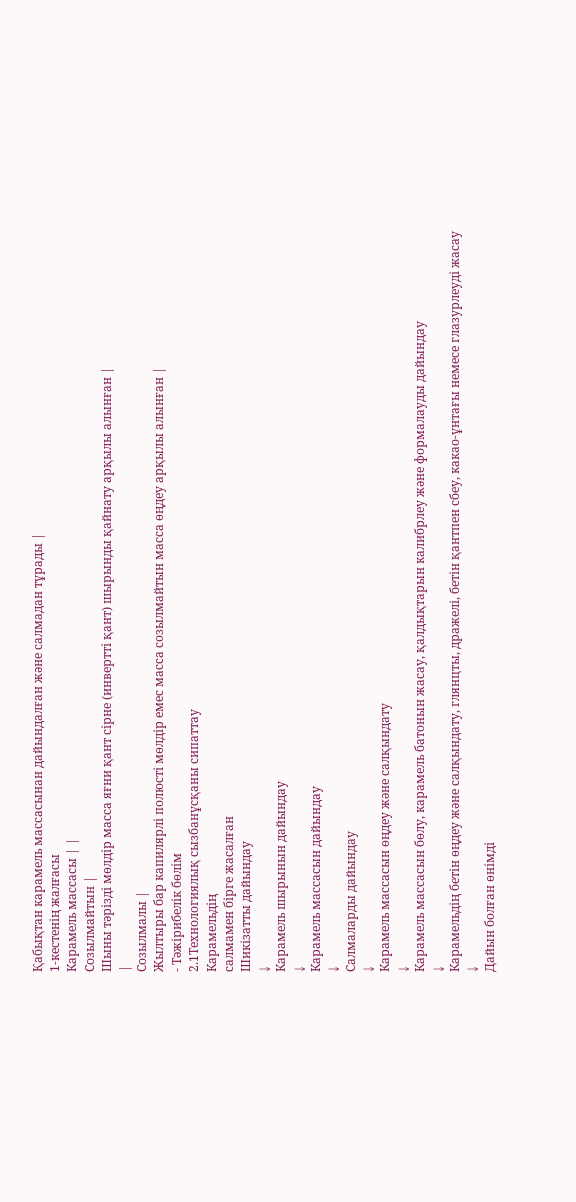Қабықтан карамель массасынан дайындалған және салмадан тұрады |
1-кестенің жалғасы
Карамель массасы | |
Созылмайтын |
Шыны тәрізді мөлдір масса яғни қант сірне (инвертті қант) шырынды қайнату арқылы алынған |
|
Созылмалы |
Жылтыры бар капилярлі полюсті мөлдір емес масса созылмайтын масса өңдеу арқылы алынған |
- Тәжірибелік бөлім
2.1Технологиялық сызбанұсқаны сипаттау
Карамельдің
салмамен бірге жасалған
Шикізатты дайындау
↓
Карамель шырынын дайындау
↓
Карамель массасын дайындау
↓
Салмаларды дайындау
↓
Карамель массасын өңдеу және салқындату
↓
Карамель массасын бөлу, карамель батонын жасау, қалдықтарын калибрлеу және формалауды дайындау
↓
Карамельдің бетін өңдеу және салқындату, глянцты, дражелі, бетін қантпен сбеу, какао-ұнтағы немесе глазурлеуді жасау
↓
Дайын болған өнімді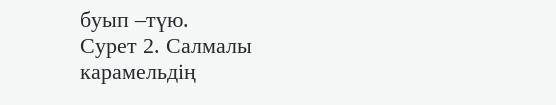буып –түю.
Сурет 2. Салмалы карамельдің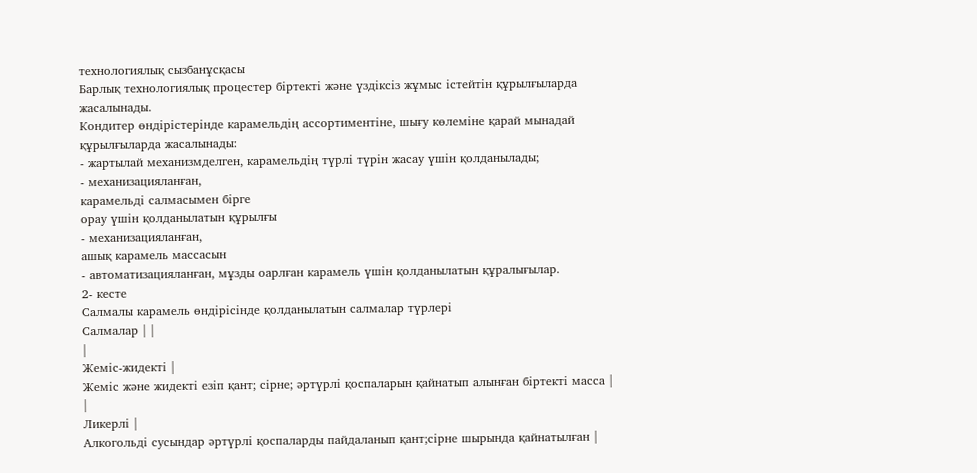технологиялық сызбанұсқасы
Барлық технологиялық процестер біртекті және үздіксіз жұмыс істейтін құрылғыларда жасалынады.
Кондитер өндірістерінде карамельдің ассортиментіне, шығу көлеміне қарай мынадай құрылғыларда жасалынады:
- жартылай механизмделген, карамельдің түрлі түрін жасау үшін қолданылады;
- механизацияланған,
карамельді салмасымен бірге
орау үшін қолданылатын құрылғы
- механизацияланған,
ашық карамель массасын
- автоматизацияланған, мұзды оарлған карамель үшін қолданылатын құралығылар.
2- кесте
Салмалы карамель өндірісінде қолданылатын салмалар түрлері
Салмалар | |
|
Жеміс-жидекті |
Жеміс және жидекті езіп қант; сірне; әртүрлі қоспаларын қайнатып алынған біртекті масса |
|
Ликерлі |
Алкогольді сусындар әртүрлі қоспаларды пайдаланып қант;сірне шырында қайнатылған |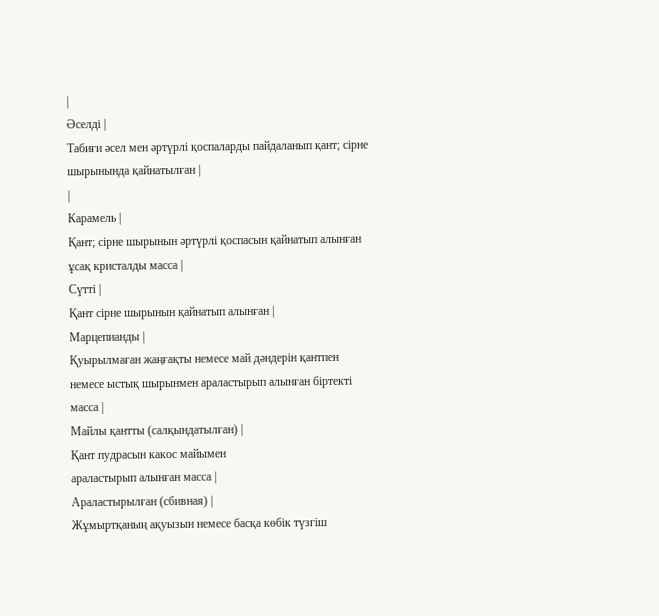|
Әселді |
Табиғи әсел мен әртүрлі қоспаларды пайдаланып қант; сірне шырынында қайнатылған |
|
Карамель |
Қант; сірне шырынын әртүрлі қоспасын қайнатып алынған ұсақ кристалды масса |
Сүтті |
Қант сірне шырынын қайнатып алынған |
Марцепианды |
Қуырылмаған жаңғақты немесе май дәндерін қантпен немесе ыстық шырынмен араластырып алынған біртекті масса |
Майлы қантты (салқындатылған) |
Қант пудрасын какос майымен
араластырып алынған масса |
Араластырылған (сбивная) |
Жұмыртқаның ақуызын немесе басқа көбік түзгіш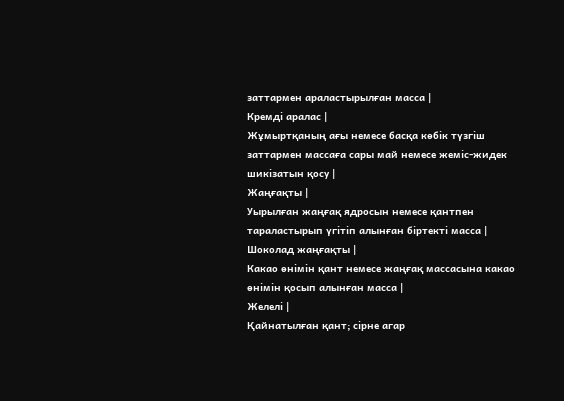заттармен араластырылған масса |
Кремді аралас |
Жұмыртқаның ағы немесе басқа көбік түзгіш заттармен массаға сары май немесе жеміс-жидек шикізатын қосу |
Жаңғақты |
Уырылған жаңғақ ядросын немесе қантпен тараластырып үгітіп алынған біртекті масса |
Шоколад жаңғақты |
Какао өнімін қант немесе жаңғақ массасына какао өнімін қосып алынған масса |
Желелі |
Қайнатылған қант; сірне агар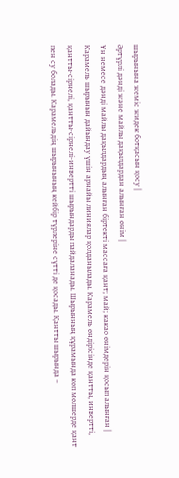шырынына жеміс жидек ботқасын қосу |
Әртүрлі дәнді және майлы дақылдардан алынған өнім |
Ұн немесе дәнді майлы дақылдардың алынған біртекті массаға қант; май; какао өнімдерін қосып алынған |
Карамель шырынын дайындау үшін арнайы линиялар қолданылады. Карамель өндірісінде қантты, инвертті, қантты-сірнелі, қантты-сірнелі-инвертті шырындарды пайдаланады. Шырынның құрамында көп мөлшерде қант пен су болады. Карамельдің шырынының кейбір түрлеріне сүтті де қосады. Қантты шырында –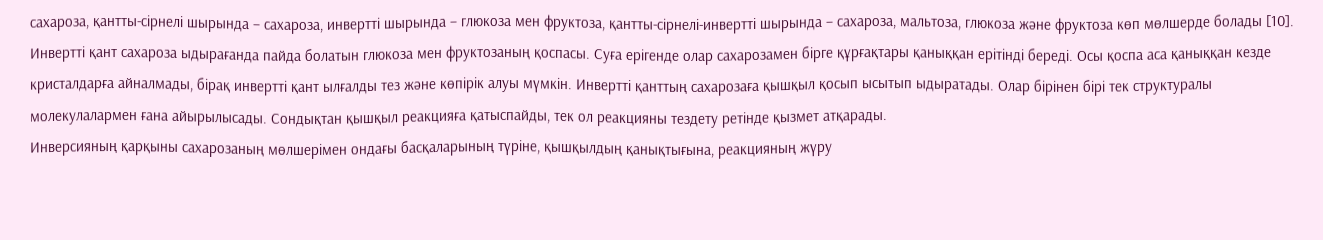сахароза, қантты-сірнелі шырында – сахароза, инвертті шырында – глюкоза мен фруктоза, қантты-сірнелі-инвертті шырында – сахароза, мальтоза, глюкоза және фруктоза көп мөлшерде болады [10].
Инвертті қант сахароза ыдырағанда пайда болатын глюкоза мен фруктозаның қоспасы. Суға ерігенде олар сахарозамен бірге құрғақтары қаныққан ерітінді береді. Осы қоспа аса қаныққан кезде кристалдарға айналмады, бірақ инвертті қант ылғалды тез және көпірік алуы мүмкін. Инвертті қанттың сахарозаға қышқыл қосып ысытып ыдыратады. Олар бірінен бірі тек структуралы молекулалармен ғана айырылысады. Сондықтан қышқыл реакцияға қатыспайды, тек ол реакцияны тездету ретінде қызмет атқарады.
Инверсияның қарқыны сахарозаның мөлшерімен ондағы басқаларының түріне, қышқылдың қанықтығына, реакцияның жүру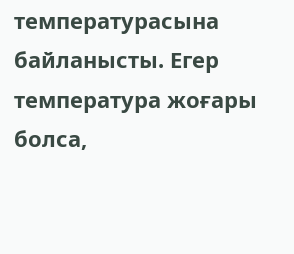температурасына байланысты. Егер температура жоғары болса,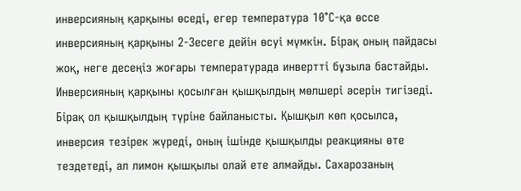инверсияның қарқыны өседі, егер температура 10°С-қа өссе инверсияның қарқыны 2-3есеге дейін өсуі мүмкін. Бірақ оның пайдасы жоқ, неге десеңіз жоғары температурада инвертті бұзыла бастайды. Инверсияның қарқыны қосылған қышқылдың мөлшері әсерін тигізеді. Бірақ ол қышқылдың түріне байланысты. Қышқыл көп қосылса, инверсия тезірек жүреді, оның ішінде қышқылды реакцияны өте тездетеді, ал лимон қышқылы олай ете алмайды. Сахарозаның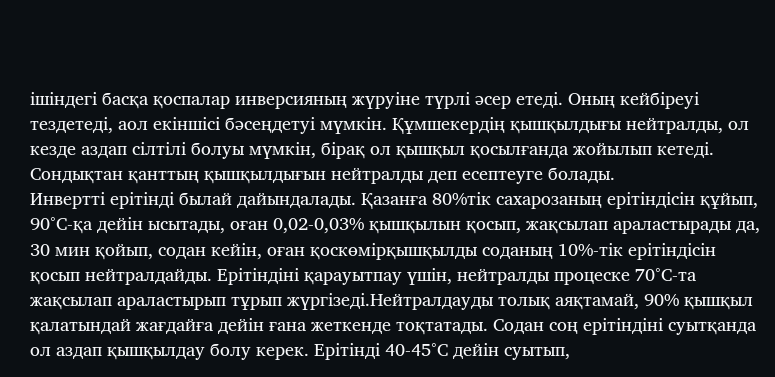ішіндегі басқа қоспалар инверсияның жүруіне түрлі әсер етеді. Оның кейбіреуі тездетеді, аол екіншісі бәсеңдетуі мүмкін. Құмшекердің қышқылдығы нейтралды, ол кезде аздап сілтілі болуы мүмкін, бірақ ол қышқыл қосылғанда жойылып кетеді. Сондықтан қанттың қышқылдығын нейтралды деп есептеуге болады.
Инвертті ерітінді былай дайындалады. Қазанға 80%тік сахарозаның ерітіндісін құйып, 90°С-қа дейін ысытады, оған 0,02-0,03% қышқылын қосып, жақсылап араластырады да, 30 мин қойып, содан кейін, оған қоскөмірқышқылды соданың 10%-тік ерітіндісін қосып нейтралдайды. Ерітіндіні қарауытпау үшін, нейтралды процеске 70°С-та жақсылап араластырып тұрып жүргізеді.Нейтралдауды толық аяқтамай, 90% қышқыл қалатындай жағдайға дейін ғана жеткенде тоқтатады. Содан соң ерітіндіні суытқанда ол аздап қышқылдау болу керек. Ерітінді 40-45°С дейін суытып,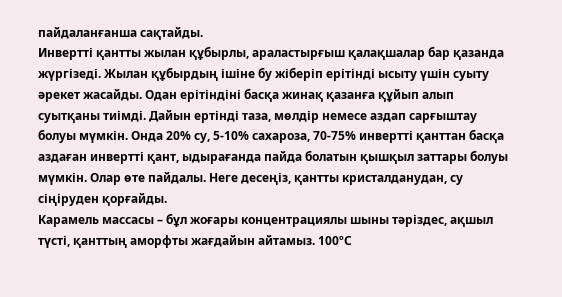пайдаланғанша сақтайды.
Инвертті қантты жылан құбырлы, араластырғыш қалақшалар бар қазанда жүргізеді. Жылан құбырдың ішіне бу жіберіп ерітінді ысыту үшін суыту әрекет жасайды. Одан ерітіндіні басқа жинақ қазанға құйып алып суытқаны тиімді. Дайын ертінді таза, мөлдір немесе аздап сарғыштау болуы мүмкін. Онда 20% су, 5-10% сахароза, 70-75% инвертті қанттан басқа аздаған инвертті қант, ыдырағанда пайда болатын қышқыл заттары болуы мүмкін. Олар өте пайдалы. Неге десеңіз, қантты кристалданудан, су сіңіруден қорғайды.
Карамель массасы – бұл жоғары концентрациялы шыны тәріздес, ақшыл түсті, қанттың аморфты жағдайын айтамыз. 100ºС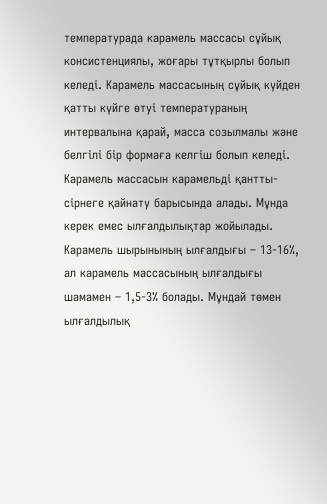температурада карамель массасы сұйық консистенциялы, жоғары тұтқырлы болып келеді. Карамель массасының сұйық күйден қатты күйге өтуі температураның интервалына қарай, масса созылмалы және белгілі бір формаға келгіш болып келеді. Карамель массасын карамельді қантты-сірнеге қайнату барысында алады. Мұнда керек емес ылғалдылықтар жойылады. Карамель шырынының ылғалдығы – 13-16%, ал карамель массасының ылғалдығы шамамен – 1,5-3% болады. Мұндай төмен ылғалдылық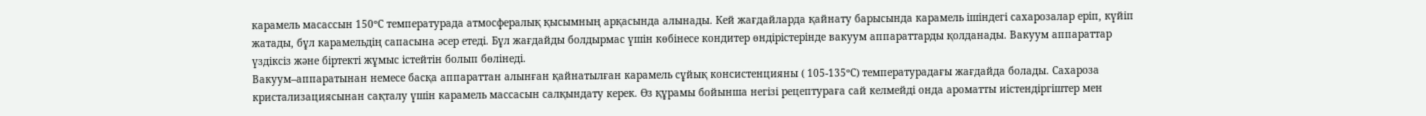карамель масассын 150ºС температурада атмосфералық қысымның арқасында алынады. Кей жағдайларда қайнату барысында карамель ішіндегі сахарозалар еріп, күйіп жатады, бұл карамельдің сапасына әсер етеді. Бұл жағдайды болдырмас үшін көбінесе кондитер өндірістерінде вакуум аппараттарды қолданады. Вакуум аппараттар үздіксіз және біртекті жұмыс істейтін болып бөлінеді.
Вакуум–аппаратынан немесе басқа аппараттан алынған қайнатылған карамель сұйық консистенцияны ( 105-135ºС) температурадағы жағдайда болады. Сахароза кристализациясынан сақталу үшін карамель массасын салқындату керек. Өз құрамы бойынша негізі рецептураға сай келмейді онда ароматты иістендіргіштер мен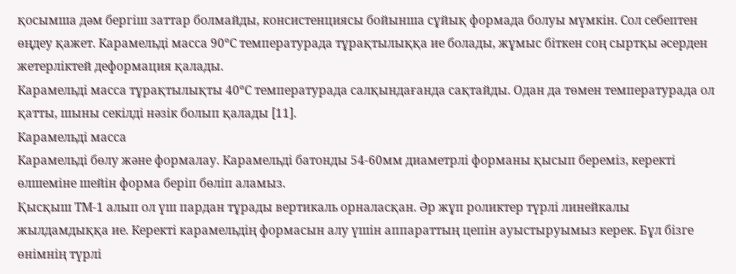қосымша дәм бергіш заттар болмайды, консистенциясы бойынша сұйық формада болуы мүмкін. Сол себептен өңдеу қажет. Карамельді масса 90ºС температурада тұрақтылыққа ие болады, жұмыс біткен соң сыртқы әсерден жетерліктей деформация қалады.
Карамельді масса тұрақтылықты 40ºС температурада салқындағанда сақтайды. Одан да төмен температурада ол қатты, шыны секілді нәзік болып қалады [11].
Карамельді масса
Карамельді бөлу және формалау. Карамельді батонды 54-60мм диаметрлі форманы қысып береміз, керекті өлшеміне шейін форма беріп бөліп аламыз.
Қысқыш ТМ-1 алып ол үш пардан тұрады вертикаль орналасқан. Әр жұп роликтер түрлі линейкалы жылдамдыққа ие. Керекті карамельдің формасын алу үшін аппараттың цепін ауыстыруымыз керек. Бұл бізге өнімнің түрлі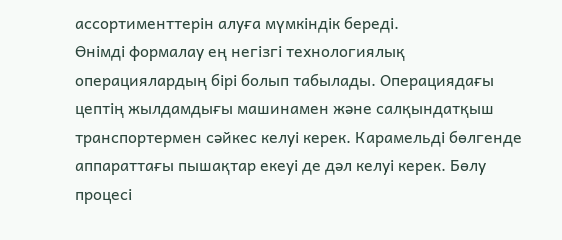ассортименттерін алуға мүмкіндік береді.
Өнімді формалау ең негізгі технологиялық операциялардың бірі болып табылады. Операциядағы цептің жылдамдығы машинамен және салқындатқыш транспортермен сәйкес келуі керек. Карамельді бөлгенде аппараттағы пышақтар екеуі де дәл келуі керек. Бөлу процесі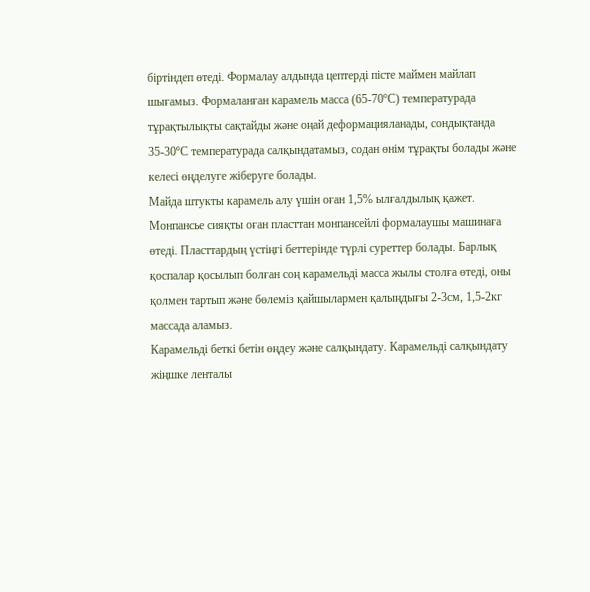біртіндеп өтеді. Формалау алдында цептерді пісте маймен майлап шығамыз. Формаланған карамель масса (65-70ºС) температурада тұрақтылықты сақтайды және оңай деформацияланады, сондықтанда 35-30ºС температурада салқындатамыз, содан өнім тұрақты болады және келесі өңделуге жіберуге болады.
Майда штукты карамель алу үшін оған 1,5% ылғалдылық қажет. Монпансье сияқты оған пласттан монпансейлі формалаушы машинаға өтеді. Пласттардың үстіңгі беттерінде түрлі суреттер болады. Барлық қоспалар қосылып болған соң карамельді масса жылы столға өтеді, оны қолмен тартып және бөлеміз қайшылармен қалыңдығы 2-3см, 1,5-2кг массада аламыз.
Карамельді беткі бетін өңдеу және салқындату. Карамельді салқындату жіңшке ленталы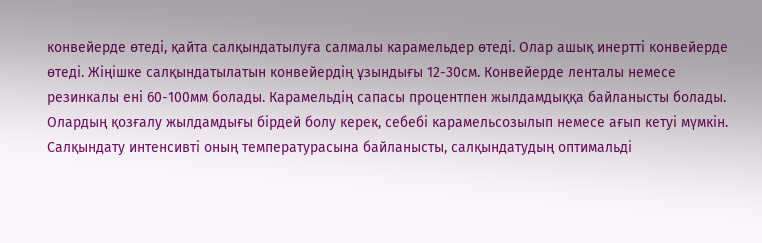конвейерде өтеді, қайта салқындатылуға салмалы карамельдер өтеді. Олар ашық инертті конвейерде өтеді. Жіңішке салқындатылатын конвейердің ұзындығы 12-30см. Конвейерде ленталы немесе резинкалы ені 60-100мм болады. Карамельдің сапасы процентпен жылдамдыққа байланысты болады. Олардың қозғалу жылдамдығы бірдей болу керек, себебі карамельсозылып немесе ағып кетуі мүмкін. Салқындату интенсивті оның температурасына байланысты, салқындатудың оптимальді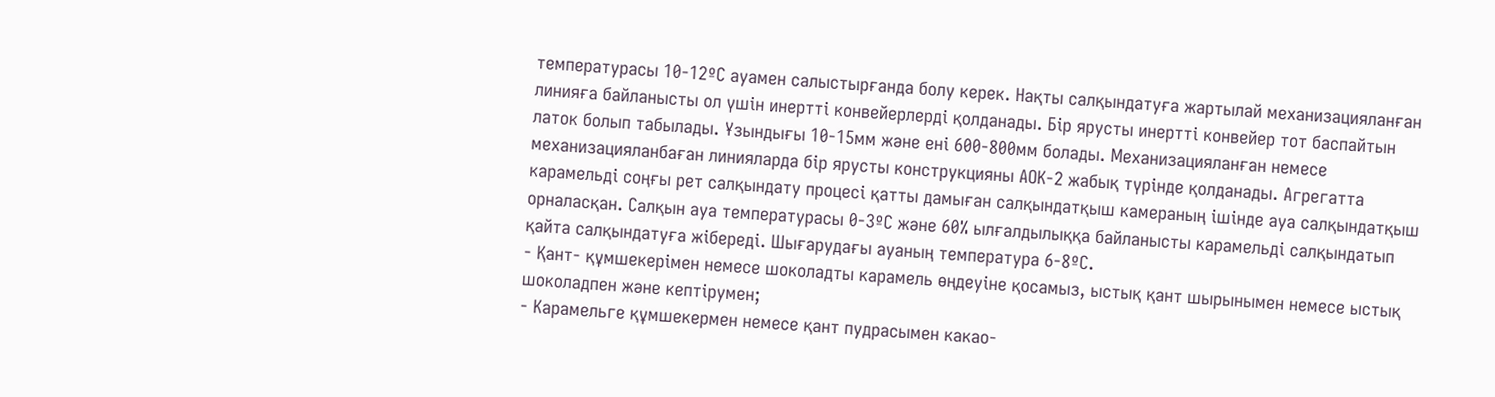температурасы 10-12ºС ауамен салыстырғанда болу керек. Нақты салқындатуға жартылай механизацияланған линияға байланысты ол үшін инертті конвейерлерді қолданады. Бір ярусты инертті конвейер тот баспайтын латок болып табылады. Ұзындығы 10-15мм және ені 600-800мм болады. Механизацияланған немесе механизацияланбаған линияларда бір ярусты конструкцияны АОК-2 жабық түрінде қолданады. Агрегатта карамельді соңғы рет салқындату процесі қатты дамыған салқындатқыш камераның ішінде ауа салқындатқыш орналасқан. Салқын ауа температурасы 0-3ºС және 60% ылғалдылыққа байланысты карамельді салқындатып қайта салқындатуға жібереді. Шығарудағы ауаның температура 6-8ºС.
- Қант- құмшекерімен немесе шоколадты карамель өңдеуіне қосамыз, ыстық қант шырынымен немесе ыстық шоколадпен және кептірумен;
- Карамельге құмшекермен немесе қант пудрасымен какао-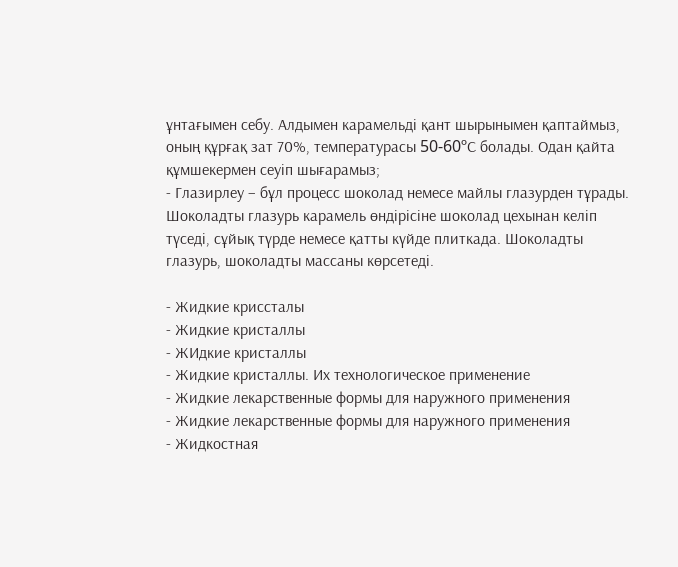ұнтағымен себу. Алдымен карамельді қант шырынымен қаптаймыз, оның құрғақ зат 70%, температурасы 50-60ºС болады. Одан қайта құмшекермен сеуіп шығарамыз;
- Глазирлеу – бұл процесс шоколад немесе майлы глазурден тұрады. Шоколадты глазурь карамель өндірісіне шоколад цехынан келіп түседі, сұйық түрде немесе қатты күйде плиткада. Шоколадты глазурь, шоколадты массаны көрсетеді.

- Жидкие криссталы
- Жидкие кристаллы
- ЖИдкие кристаллы
- Жидкие кристаллы. Их технологическое применение
- Жидкие лекарственные формы для наружного применения
- Жидкие лекарственные формы для наружного применения
- Жидкостная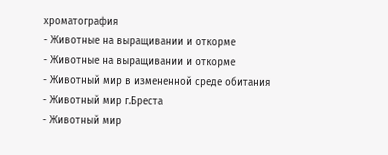хроматография
- Животные на выращивании и откорме
- Животные на выращивании и откорме
- Животный мир в измененной среде обитания
- Животный мир г.Бреста
- Животный мир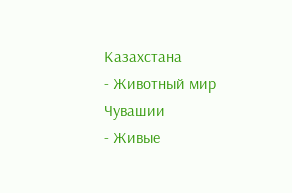Казахстана
- Животный мир Чувашии
- Живые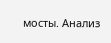мосты. Анализ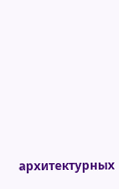архитектурных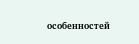особенностей